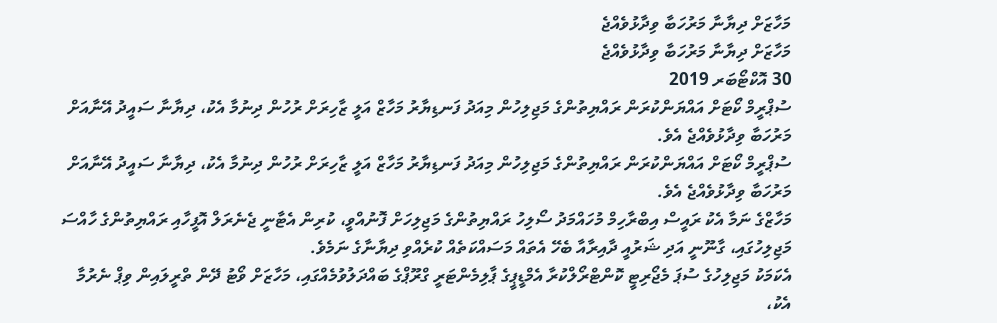މަހާޒަށް ދިޔާނާ މަރުހަބާ ވިދާޅުވެއްޖެ
މަހާޒަށް ދިޔާނާ މަރުހަބާ ވިދާޅުވެއްޖެ
30 އޮކްޓޯބަރ 2019
ސުޕްރީމް ކޯޓަށް އައްޔަންކުރަން ރައްޔިތުންގެ މަޖިލިހުން މިއަދު ފަނޑިޔާރު މަހާޒް އަލީ ޒާހިރަށް ރުހުން ދިނުމާ އެކު، ދިޔާނާ ސައީދު އޭނާއަށް މަރުހަބާ ވިދާޅުވެއްޖެ އެވެ.
ސުޕްރީމް ކޯޓަށް އައްޔަންކުރަން ރައްޔިތުންގެ މަޖިލިހުން މިއަދު ފަނޑިޔާރު މަހާޒް އަލީ ޒާހިރަށް ރުހުން ދިނުމާ އެކު، ދިޔާނާ ސައީދު އޭނާއަށް މަރުހަބާ ވިދާޅުވެއްޖެ އެވެ.
މަހާޒްގެ ނަމާ އެކު ރައީސް އިބްރާހިމް މުހައްމަދު ސޯލިހު ރައްޔިތުންގެ މަޖިލިހަށް ފޮނުއްވީ، ކުރިން އެޓާނީ ޖެނެރަލް އޮފީހާއި ރައްޔިތުންގެ ހާއްސަ މަޖިލިހުގައި، ގާނޫނީ އަދި ޝަރުއީ ދާއިރާއާ ބެހޭ އެތައް މަސައްކަތެއް ކުރެއްވި ދިޔާނާގެ ނަމެވެ.
އެކަމަކު މަޖިލިހުގެ ސުޕަ މެޖޯރިޓީ ކޮންޓްރޯލްކުރާ އެމްޑީޕީގެ ޕާލިމެންޓަރީ ގްރޫޕްގެ ބައްދަލުވުމެއްގައި، މަހާޒަށް ވޯޓު ދޭން ތްރީލައިން ވިޕް ނެރުމާ އެކު،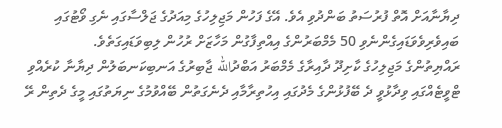ދިޔާނާއަށް އޮތް ފުރުސަތު ބަންދުވި އެވެ. އޭގެ ފަހުން މަޖިލިހުގެ މިއަދުގެ ޖަލްސާގައި ނެގި ވޯޓުގައި ބައިވެރިވެވަޑައިގެންނެވި 50 މެމްބަރުންގެ އިއްތިފާގުން މަހާޒަށް ރުހުން ލިބިވަޑައިގަތެވެ.
ރައްޔިތުންގެ މަޖިލިހުގެ ކާށިދޫ ދާއިރާގެ މެމްބަރު އަބްދުالله ޖާބިރުގެ އަނބިކަނބަލުން ދިޔާނާ ކުރެއްވި ޓްވީޓެއްގައި ވިދާޅުވީ ދެ ބޭފުޅުންގެ މެދުގައި އިހުތިރާމާއި ދެނެގަތުން ބޭއްވުމުގެ ނިޔަތުގައި މީގެ ދެތިން ރޭ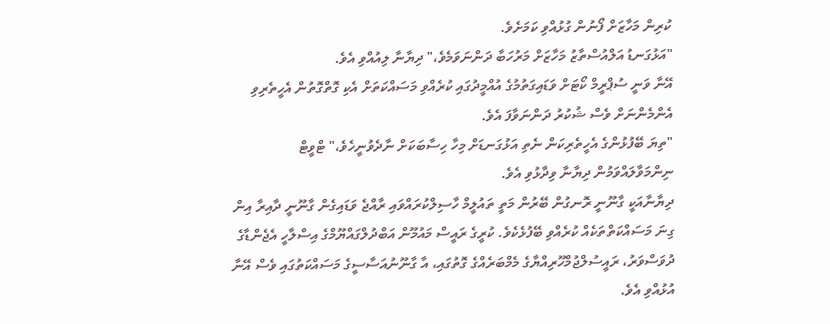ކުރިން މަހާޒަށް ފޯނުން ގުޅުއްވި ކަމަށެވެ.
"އަޅުގަނޑު އަލްއުސްތާޒު މަހާޒަށް މަރުހަބާ ދަންނަވަމެވެ،" ދިޔާނާ ލިއުއްވި އެވެ.
އޭނާ ވަނީ ސުޕްރީމް ކޯޓަށް ވަޑައިގަތުމުގެ އުއްމީދުގައި ކުރެއްވި މަސައްކަތަށް އެކި ގޮތްގޮތުން އެހީތެރިވި އެންމެންނަށް ވެސް ޝުކުރު ދަންނަވާފަ އެވެ.
"ތިޔަ ބޭފުޅުންގެ އެހީތެރިކަން ނެތި އަޅުގަނޑަށް މިހާ ހިސާބަކަށް ނާދެވުނީހެވެ،" ޓްވީޓް ނިންމަވާލައްވަމުން ދިޔާނާ ވިދާޅުވި އެވެ.
ދިޔާނާއަކީ ގާނޫނީ ރޮނގުން ބޭރުން މަތީ ތައުލީމް ހާސިލްކުރައްވައި ރާއްޖެ ވަޑައިގެން ގާނޫނީ ދާއިރާ އިން ގިނަ މަސައްކަތްތަކެއް ކުރެއްވި ބޭފުޅެކެވެ. ކުރީގެ ރައީސް މައުމޫން އަބްދުލްގައްޔޫމްގެ އިސްލާހީ އެޖެންޑާގެ ދުވަސްވަރު، ރައީސުލްޖުމްހޫރިއްޔާގެ މެމްބަރެއްގެ ގޮތުގައި، އާ ގާނޫނުއަސާސީގެ މަސައްކަތުގައި ވެސް އޭނާ އުޅުއްވި އެވެ.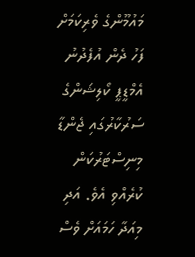މައުމޫންގެ ވެރިކަމަށް ފަހު ދެން އުފެދުނު އެމްޑީޕީ ކޯލިޝަންގެ ސަރުކާރުގައި ޖެންޑާ މިނިސްޓަރުކަން ކުރެއްވި އެވެ. އަދި މިއަދާ ހަމައަށް ވެސް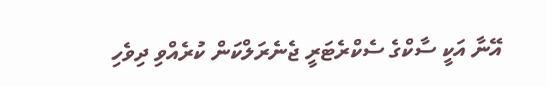އޭނާ އަކީ ސާކްގެ ސެކްރެޓަރީ ޖެނެރަލްކަން ކުރެއްވި ދިވެހި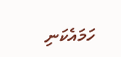ހަމައެކަނި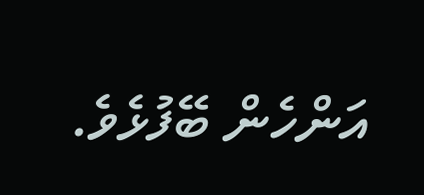އަންހެން ބޭފުޅެވެ.